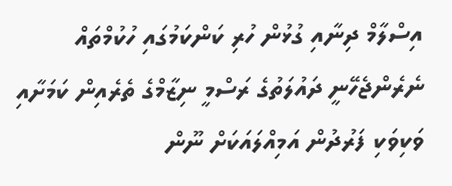އިސްލާމް ދިނާއި ގުޅުން ހުރި ކަންކަމުގައި ހުކުމްތައް ނެރެންޖެހޭނީ ދައުލަތުގެ ރަސްމީ ނިޒާމްގެ ތެރެއިން ކަމަށާއި ވަކިވަކި ފަރުދުން އަމިއްލައަކަށް ނޫން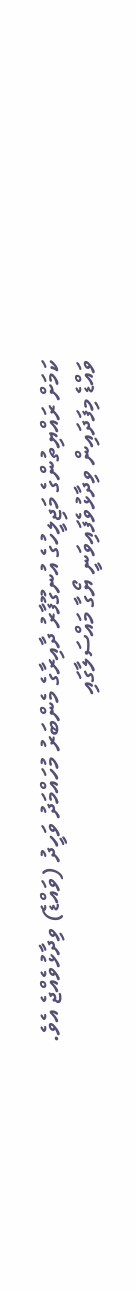ކަމަށް ރައްޔިތުންގެ މަޖިލީހުގެ އުނގޫފާރު ދާއިރާގެ މެންބަރު މުހައްމަދު ވަހީދު (ވައްޑެ) ވިދާޅުވެއްޖެ އެވެ.
ވައްޑެ މިފަދައިން ވިދާޅުވެފައިވަނީ ޔޯގާ މައްސަލާގައި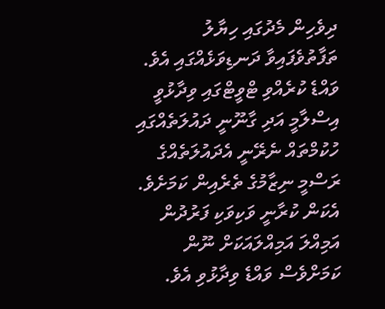ދިވެހިން މެދުގައި ހިޔާލު ތަފާތުވެފައިވާ ދަނޑިވަޅެއްގައި އެވެ.
ވައްޑެ ކުރެއްވި ޓްވީޓްގައި ވިދާޅުވީ އިސްލާމީ އަދި ގާނޫނީ ދައުލަތެއްގައި ހުކުމްތައް ނެރޭނީ އެދައުލަތެއްގެ ރަސްމީ ނިޒާމުގެ ތެރެއިން ކަމަށެވެ. އެކަން ކުރާނީ ވަކިވަކި ފަރުދުން އަމިއްލަ އަމިއްލައަކަށް ނޫން ކަމަށްވެސް ވައްޑެ ވިދާޅުވި އެވެ.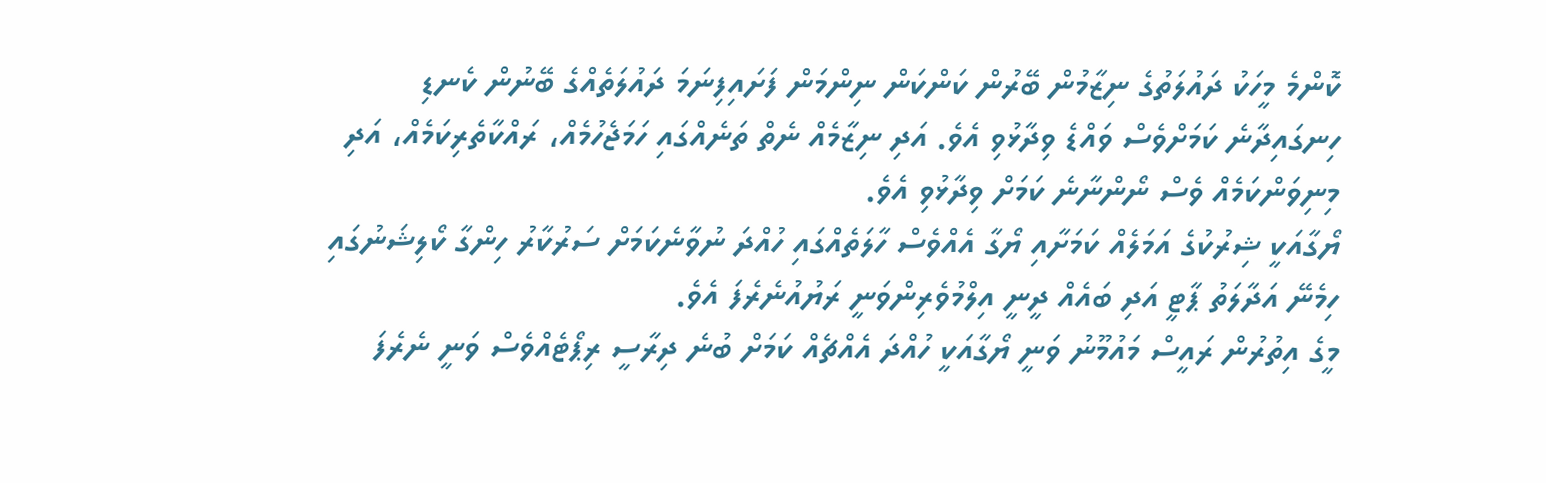ކޮންމެ މީހަކު ދައުލަތުގެ ނިޒާމުން ބޭރުން ކަންކަން ނިންމަން ފަށައިފިނަމަ ދައުލަތެއްގެ ބޭނުން ކެނޑި ހިނގައިދާނެ ކަމަށްވެސް ވައްޑެ ވިދާޅުވި އެވެ. އަދި ނިޒާމެއް ނެތް ތަނެއްގައި ހަމަޖެހުމެއް، ރައްކާތެރިކަމެއް، އަދި މިނިވަންކަމެއް ވެސް ނޯންނާނެ ކަމަށް ވިދާޅުވި އެވެ.
ޔޯގާއަކީ ޝިރުކުގެ އަމަލެއް ކަމަށާއި ޔޯގާ އެއްވެސް ހާލަތެއްގައި ހުއްދަ ނުވާނެކަމަށް ސަރުކާރު ހިންގާ ކޯލިޝަނުގައި ހިމެނޭ އަދާލަތު ޕާޓީ އަދި ބައެއް ދީނީ އިލްމުވެރިންވަނީ ރަޔުއުނެރެފަ އެވެ.
މީގެ އިތުރުން ރައީސް މައުމޫނު ވަނީ ޔޯގާއަކީ ހުއްދަ އެއްޗެއް ކަމަށް ބުނެ ދިރާސީ ރިޕޯޓެއްވެސް ވަނީ ނެރެފަ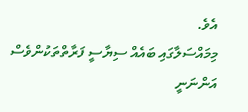އެވެ.
މިމައްސަލާގައި ބައެއް ސިޔާސީ ފަރާތްތަކުންވެސް އަންނަނީ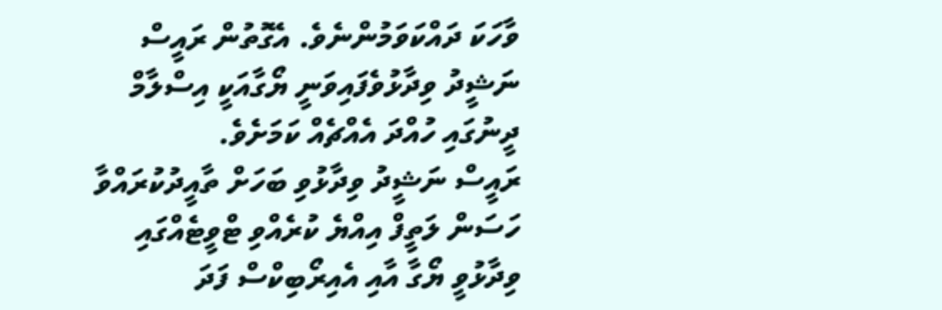ވާހަކަ ދައްކަވަމުންނެވެ. އެގޮތުން ރައީސް ނަޝީދު ވިދާޅުވެފައިވަނީ ޔޯގާއަކީ އިސްލާމް ދީނުގައި ހުއްދަ އެއްޗެއް ކަމަށެވެ.
ރައީސް ނަޝީދު ވިދާޅުވި ބަހަށް ތާއީދުކުރައްވާ ހަސަން ލަތީފް އިއްޔެ ކުރެއްވި ޓްވީޓެއްގައި ވިދާޅުވީ ޔޯގާ އާއި އެއިރޯބިކްސް ފަދަ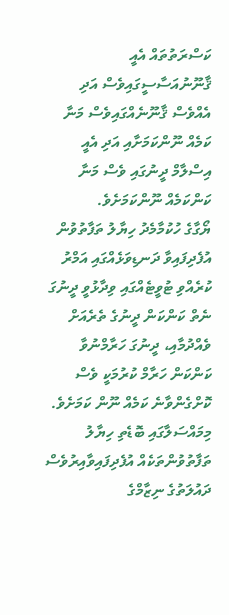ކަސްރަތުތައް އެއީ ޤާނޫނުއަސާސީގައިވެސް އަދި އެއްވެސް ޤާނޫނެއްގައިވެސް މަނާ ކަމެއް ނޫންކަމަށާއި އަދި އެއީ އިސްލާމް ދީނުގައި ވެސް މަނާ ކަންކަމެއް ނޫންކަމަށެވެ.
ޔޯގާގެ ހުކުމާމެދު ހިޔާލު ތަފާތުވުން އުފެދިފައިވާ ދަނޑިވަޅެއްގައި އަމްރު ކުރެއްވި ޓުވީޓެއްގައި ވިދާޅުވީ ދީނުގަ ނެތް ކަންކަން ދީނުގެ ތެރެއަށް ވެއްދުމާއި، ދީނުގަ ހަރާމްނުވާ ކަންކަން ހަރާމް ކުރުމަކީ ވެސް ކޮށްގެންވާނެ ކަމެއް ނޫން ކަމަށެވެ.
މިމައްސަލާގައި ބޮޑެތި ހިޔާލު ތަފާތުވުންތަކެއް އުފެދިފައިވާއިރުވެސް ދައުލަތުގެ ނިޒާމްގެ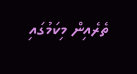ތެރެއިން މިކަމުގައި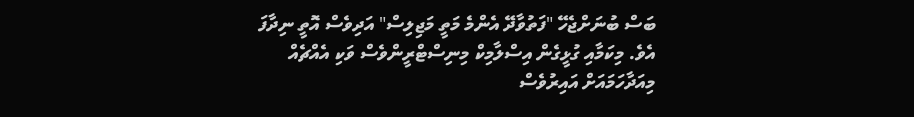ބަސް ބުނަށްޖެހޭ "ފަތުވާދޭ އެންމެ މަތީ މަޖިލިސް" އަދިވެސް އޮތީ ނިދާފަ އެވެ. މިކަމާއި ގުޅީގެން އިސްލާމިކް މިނިސްޓްރީންވެސް ވަކި އެއްޗެއް މިއަދާހަމައަށް އައިރުވެސް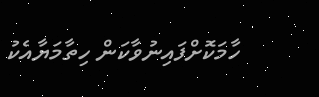ހާމަކޮށްފައިނުވާކަން ހިތާމަޔާއެކު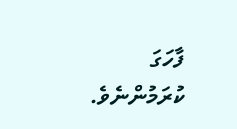ފާހަގަ ކުރަމުންނެވެ.